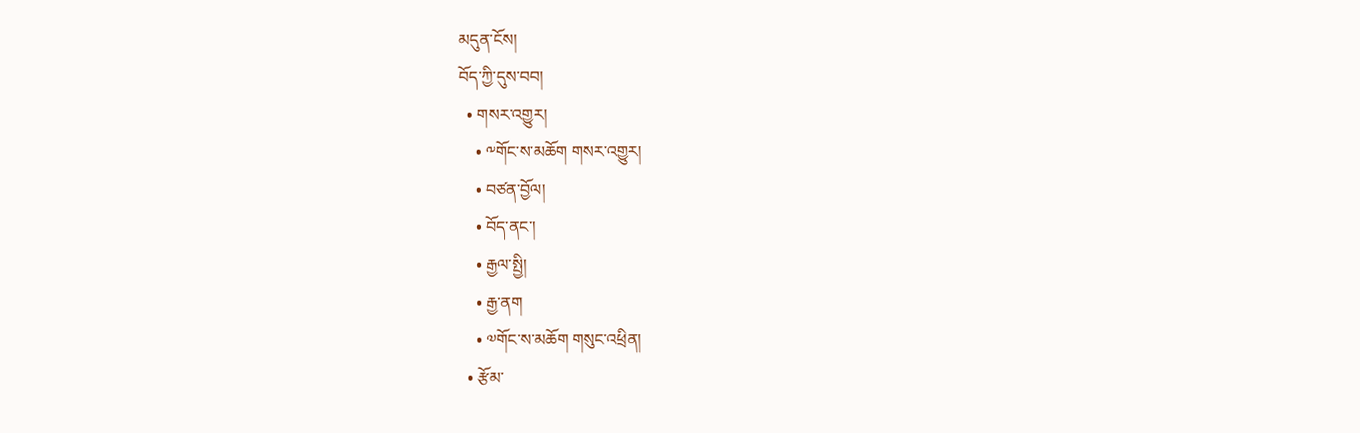མདུན་ངོས།
བོད་ཀྱི་དུས་བབ།
  • གསར་འགྱུར།
    • ༸གོང་ས་མཆོག གསར་འགྱུར།
    • བཙན་བྱོལ།
    • བོད་ནང་།
    • རྒྱལ་སྤྱི།
    • རྒྱ་ནག
    • ༧གོང་ས་མཆོག གསུང་འཕྲིན།
  • རྩོམ་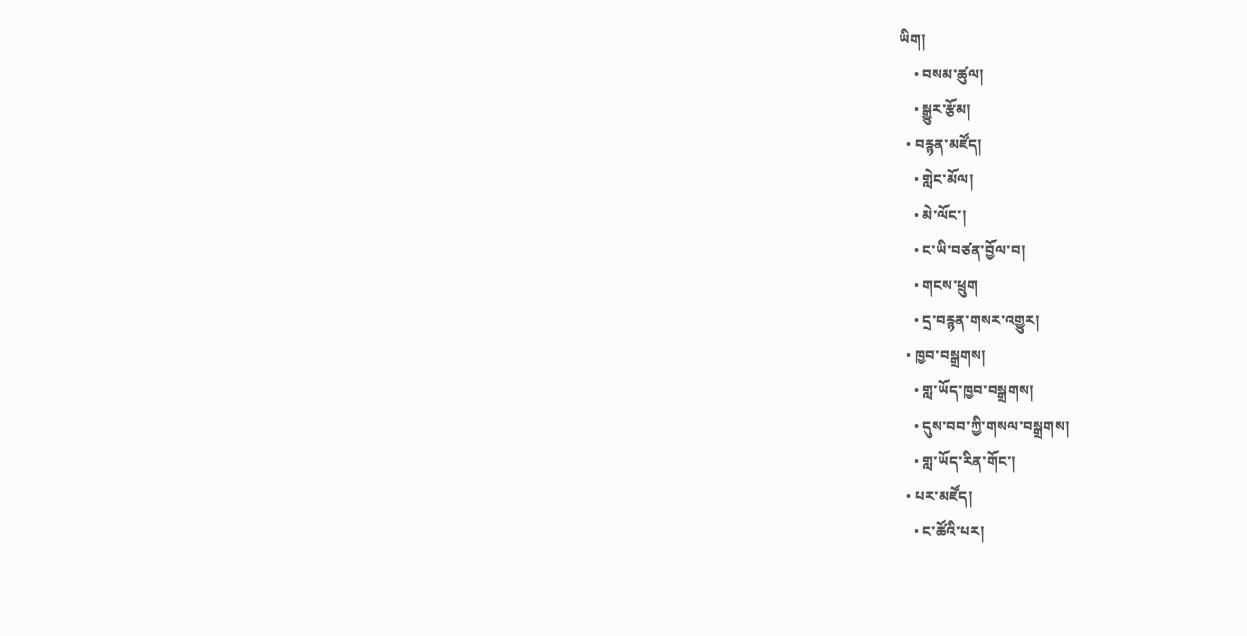ཡིག།
    • བསམ་ཚུལ།
    • སྒྱུར་རྩོམ།
  • བརྙན་མཛོད།
    • གླེང་མོལ།
    • མེ་ལོང་།
    • ང་ཡི་བཙན་བྱོལ་བ།
    • གངས་ཕྲུག
    • དྲ་བརྙན་གསར་འགྱུར།
  • ཁྱབ་བསྒྲགས།
    • གླ་ཡོད་ཁྱབ་བསྒྲགས།
    • དུས་བབ་ཀྱི་གསལ་བསྒྲགས།
    • གླ་ཡོད་རིན་གོང་།
  • པར་མཛོད།
    • ང་ཚོའི་པར།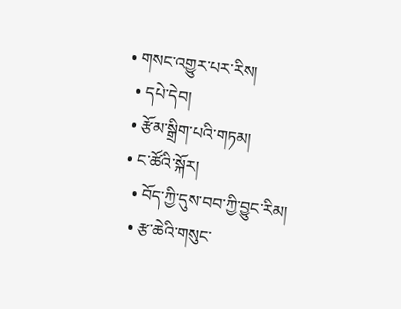• གསང་འགྱུར་པར་རིས།
  • དཔེ་དེབ།
  • རྩོམ་སྒྲིག་པའི་གཏམ།
  • ང་ཚོའི་སྐོར།
    • བོད་ཀྱི་དུས་བབ་ཀྱི་བྱུང་རིམ།
    • རྩ་ཆེའི་གསུང་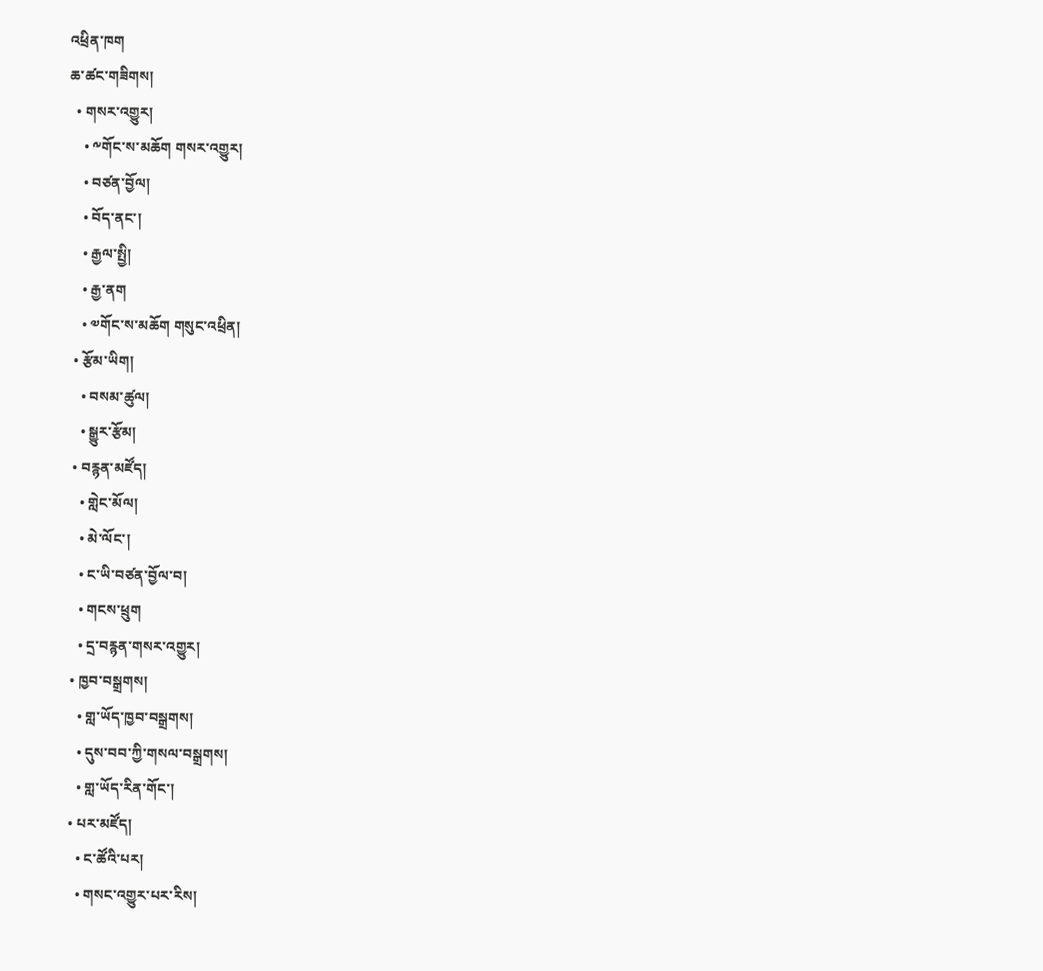འཕྲིན་ཁག
ཆ་ཚང་གཟིགས།
  • གསར་འགྱུར།
    • ༸གོང་ས་མཆོག གསར་འགྱུར།
    • བཙན་བྱོལ།
    • བོད་ནང་།
    • རྒྱལ་སྤྱི།
    • རྒྱ་ནག
    • ༧གོང་ས་མཆོག གསུང་འཕྲིན།
  • རྩོམ་ཡིག།
    • བསམ་ཚུལ།
    • སྒྱུར་རྩོམ།
  • བརྙན་མཛོད།
    • གླེང་མོལ།
    • མེ་ལོང་།
    • ང་ཡི་བཙན་བྱོལ་བ།
    • གངས་ཕྲུག
    • དྲ་བརྙན་གསར་འགྱུར།
  • ཁྱབ་བསྒྲགས།
    • གླ་ཡོད་ཁྱབ་བསྒྲགས།
    • དུས་བབ་ཀྱི་གསལ་བསྒྲགས།
    • གླ་ཡོད་རིན་གོང་།
  • པར་མཛོད།
    • ང་ཚོའི་པར།
    • གསང་འགྱུར་པར་རིས།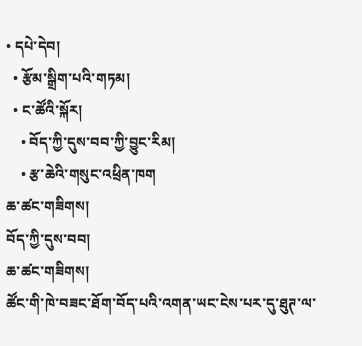• དཔེ་དེབ།
  • རྩོམ་སྒྲིག་པའི་གཏམ།
  • ང་ཚོའི་སྐོར།
    • བོད་ཀྱི་དུས་བབ་ཀྱི་བྱུང་རིམ།
    • རྩ་ཆེའི་གསུང་འཕྲིན་ཁག
ཆ་ཚང་གཟིགས།
བོད་ཀྱི་དུས་བབ།
ཆ་ཚང་གཟིགས།
ཚོང་གི་ཁེ་བཟང་ཐོག་བོད་པའི་འགན་ཡང་ངེས་པར་དུ་ཐུཊ་ལ་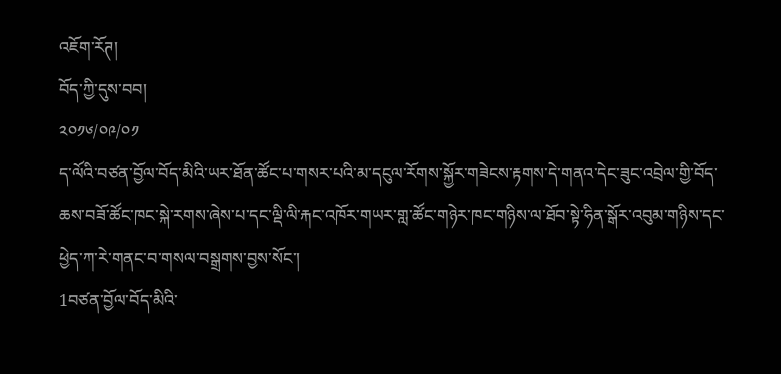འཇོག་རོཊ།
བོད་ཀྱི་དུས་བབ།
༢༠༡༦/༠༩/༠༡
ད་ལོའི་བཙན་བྱོལ་བོད་མིའི་ཡར་ཐོན་ཚོང་པ་གསར་པའི་མ་དངུལ་རོགས་སྐྱོར་གཟེངས་རྟགས་དེ་གནའ་དེང་ཟུང་འབྲེལ་གྱི་བོད་ཆས་བཟོ་ཚོང་ཁང་སྐེ་རགས་ཞེས་པ་དང་ལྡི་ལི་རྐང་འཁོར་གཡར་གླ་ཚོང་གཉེར་ཁང་གཉིས་ལ་ཐོབ་སྟེ་ཧིན་སྒོར་འབུམ་གཉིས་དང་ཕྱེད་ཀ་རེ་གནང་བ་གསལ་བསྒྲགས་བྱས་སོང་།
1བཙན་བྱོལ་བོད་མིའི་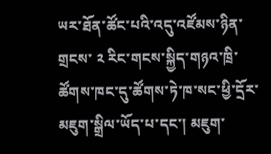ཡར་ཐོན་ཚོང་པའི་འདུ་འཛོམས་ཉིན་གྲངས་ ༢ རིང་གངས་སྐྱིད་གཉའ་ཁྲི་ཚོགས་ཁང་དུ་ཚོགས་ཏེ་ཁ་སང་ཕྱི་དྲོར་མཇུག་སྒྲིལ་ཡོད་པ་དང་། མཇུག་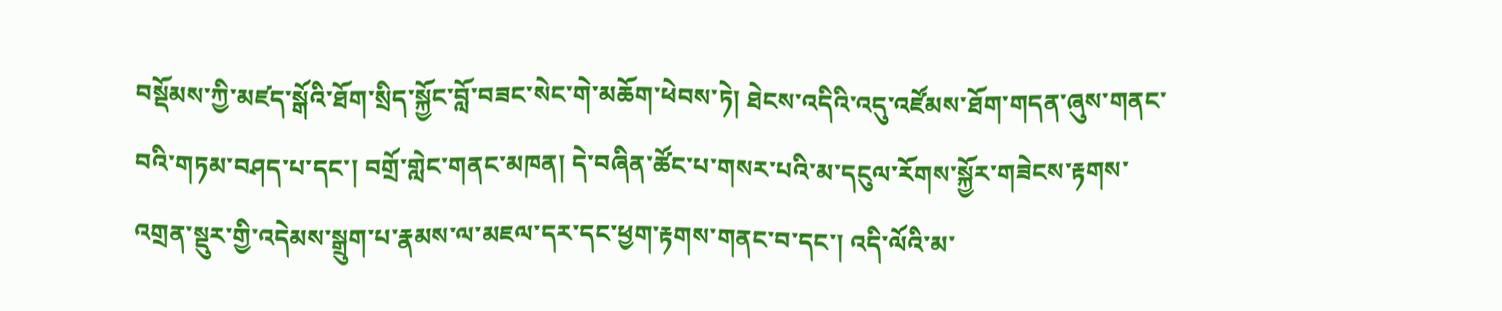བསྡོམས་ཀྱི་མཛད་སྒོའི་ཐོག་སྲིད་སྐྱོང་བློ་བཟང་སེང་གེ་མཆོག་ཕེབས་ཏེ། ཐེངས་འདིའི་འདུ་འཛོམས་ཐོག་གདན་ཞུས་གནང་བའི་གཏམ་བཤད་པ་དང་། བགྲོ་གླེང་གནང་མཁན། དེ་བཞིན་ཚོང་པ་གསར་པའི་མ་དངུལ་རོགས་སྐྱོར་གཟེངས་རྟགས་འགྲན་སྡུར་གྱི་འདེམས་སྒྲུག་པ་རྣམས་ལ་མཇལ་དར་དང་ཕྱག་རྟགས་གནང་བ་དང་། འདི་ལོའི་མ་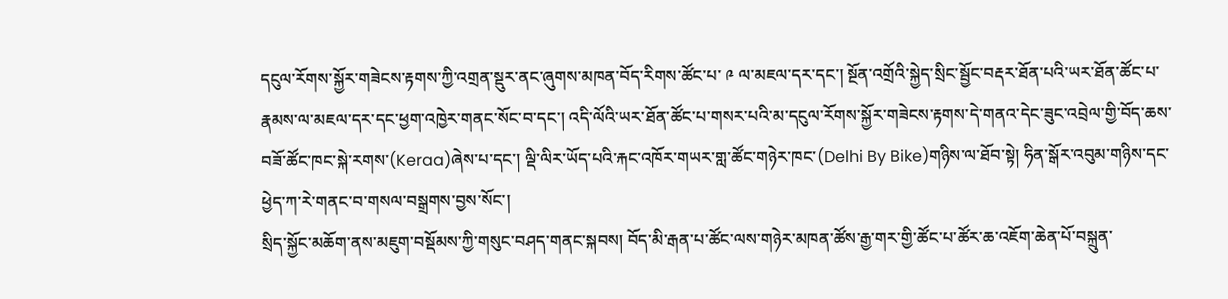དངུལ་རོགས་སྐྱོར་གཟེངས་རྟགས་ཀྱི་འགྲན་སྡུར་ནང་ཞུགས་མཁན་བོད་རིགས་ཚོང་པ་ ༩ ལ་མཇལ་དར་དང་། སྔོན་འགྲོའི་སྐྱེད་སྲིང་སྦྱོང་བརྡར་ཐོན་པའི་ཡར་ཐོན་ཚོང་པ་རྣམས་ལ་མཇལ་དར་དང་ཕྱག་འཁྱེར་གནང་སོང་བ་དང་། འདི་ལོའི་ཡར་ཐོན་ཚོང་པ་གསར་པའི་མ་དངུལ་རོགས་སྐྱོར་གཟེངས་རྟགས་དེ་གནའ་དེང་ཟུང་འབྲེལ་གྱི་བོད་ཆས་བཟོ་ཚོང་ཁང་སྐེ་རགས་(Keraa)ཞེས་པ་དང་། ལྡི་ལིར་ཡོད་པའི་རྐང་འཁོར་གཡར་གླ་ཚོང་གཉེར་ཁང་(Delhi By Bike)གཉིས་ལ་ཐོབ་སྟེ། ཧིན་སྒོར་འབུམ་གཉིས་དང་ཕྱེད་ཀ་རེ་གནང་བ་གསལ་བསྒྲགས་བྱས་སོང་།
སྲིད་སྐྱོང་མཆོག་ནས་མཇུག་བསྡོམས་ཀྱི་གསུང་བཤད་གནང་སྐབས། བོད་མི་རྒན་པ་ཚོང་ལས་གཉེར་མཁན་ཚོས་རྒྱ་གར་གྱི་ཚོང་པ་ཚོར་ཆ་འཇོག་ཆེན་པོ་བསྐྲུན་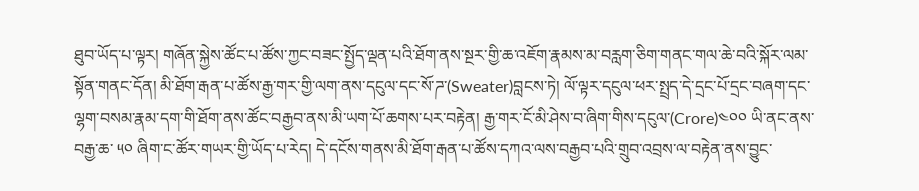ཐུབ་ཡོད་པ་ལྟར། གཞོན་སྐྱེས་ཚོང་པ་ཚོས་ཀྱང་བཟང་སྤྱོད་ལྡན་པའི་ཐོག་ནས་སྔར་གྱི་ཆ་འཇོག་རྣམས་མ་བརླག་ཅིག་གནང་གལ་ཆེ་བའི་སྐོར་ལམ་སྟོན་གནང་དོན། མི་ཐོག་རྒན་པ་ཚོས་རྒྱ་གར་གྱི་ལག་ནས་དངུལ་དང་སོ་ཌ་(Sweater)བླངས་ཏེ། ལོ་ལྟར་དངུལ་ཕར་སྤྲད་དེ་དྲང་པོ་དྲང་བཞག་དང་ལྷག་བསམ་རྣམ་དག་གི་ཐོག་ནས་ཚོང་བརྒྱབ་ནས་མི་ཡག་པོ་ཆགས་པར་བརྟེན། རྒྱ་གར་ངོ་མི་ཤེས་བ་ཞིག་གིས་དངུལ་(Crore)༤༠༠ ཡི་ནང་ནས་བརྒྱ་ཆ་ ༥༠ ཞིག་ང་ཚོར་གཡར་གྱི་ཡོད་པ་རེད། དེ་དངོས་གནས་མི་ཐོག་རྒན་པ་ཚོས་དཀའ་ལས་བརྒྱབ་པའི་གྲུབ་འབྲས་ལ་བརྟེན་ནས་བྱུང་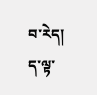བ་རེད། ད་ལྟ་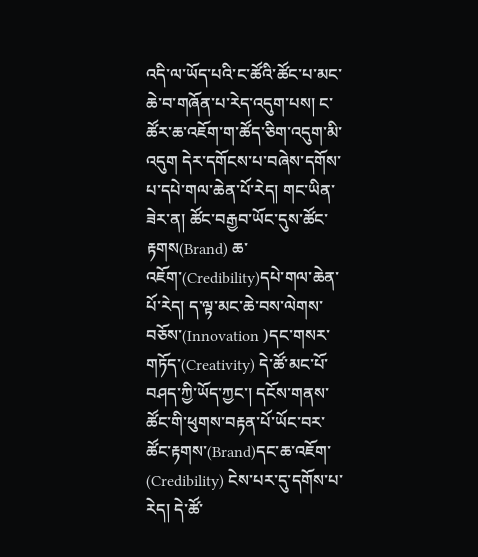འདི་ལ་ཡོད་པའི་ང་ཚོའི་ཚོང་པ་མང་ཆེ་བ་གཞོན་པ་རེད་འདུག་པས། ང་ཚོར་ཆ་འཇོག་ག་ཚོད་ཅིག་འདུག་མི་འདུག དེར་དགོངས་པ་བཞེས་དགོས་པ་དཔེ་གལ་ཆེན་པོ་རེད། གང་ཡིན་ཟེར་ན། ཚོང་བརྒྱབ་ཡོང་དུས་ཚོང་རྟགས(Brand) ཆ་འཇོག་(Credibility)དཔེ་གལ་ཆེན་པོ་རེད། ད་ལྟ་མང་ཆེ་བས་ལེགས་བཅོས་(Innovation )དང་གསར་གཏོད་(Creativity) དེ་ཚོ་མང་པོ་བཤད་ཀྱི་ཡོད་ཀྱང་། དངོས་གནས་ཚོང་གི་ཕུགས་བརྟན་པོ་ཡོང་བར་ཚོང་རྟགས་(Brand)དང་ཆ་འཇོག་ (Credibility) ངེས་པར་དུ་དགོས་པ་རེད། དེ་ཚོ་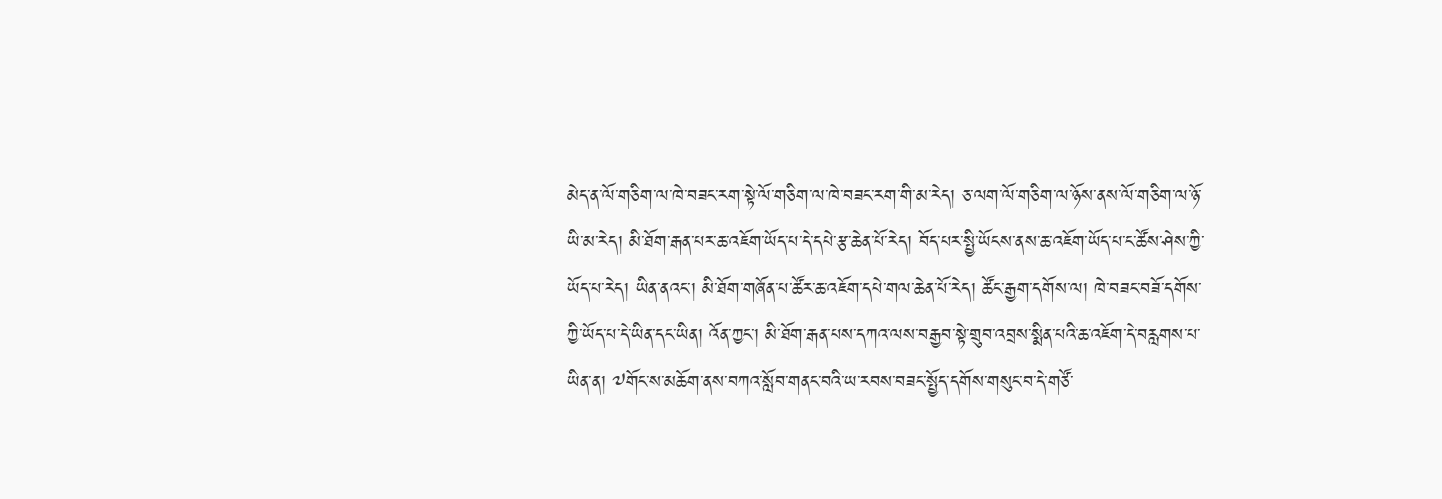མེད་ན་ལོ་གཅིག་ལ་ཁེ་བཟང་རག་སྟེ་ལོ་གཅིག་ལ་ཁེ་བཟང་རག་གི་མ་རེད། ཅ་ལག་ལོ་གཅིག་ལ་ཉོས་ནས་ལོ་གཅིག་ལ་ཉོ་ཡི་མ་རེད། མི་ཐོག་རྒན་པར་ཆ་འཇོག་ཡོད་པ་དེ་དཔེ་རྩ་ཆེན་པོ་རེད། བོད་པར་སྤྱི་ཡོངས་ནས་ཆ་འཇོག་ཡོད་པ་ང་ཚོས་ཤེས་ཀྱི་ཡོད་པ་རེད། ཡིན་ནའང་། མི་ཐོག་གཞོན་པ་ཚོར་ཆ་འཇོག་དཔེ་གལ་ཆེན་པོ་རེད། ཚོང་རྒྱག་དགོས་ལ། ཁེ་བཟང་བཟོ་དགོས་ཀྱི་ཡོད་པ་དེ་ཡིན་དང་ཡིན། འོན་ཀྱང་། མི་ཐོག་རྒན་པས་དཀའ་ལས་བརྒྱབ་སྟེ་གྲུབ་འབྲས་སྨིན་པའི་ཆ་འཇོག་དེ་བརླགས་པ་ཡིན་ན། ༧གོང་ས་མཆོག་ནས་བཀའ་སློབ་གནང་བའི་ཡ་རབས་བཟང་སྤྱོད་དགོས་གསུང་བ་དེ་གཙོ་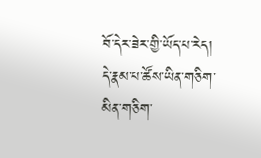བོ་དེར་ཟེར་གྱི་ཡོད་པ་རེད། དེ་རྣམ་པ་ཚོས་ཡིན་གཅིག་མིན་གཅིག་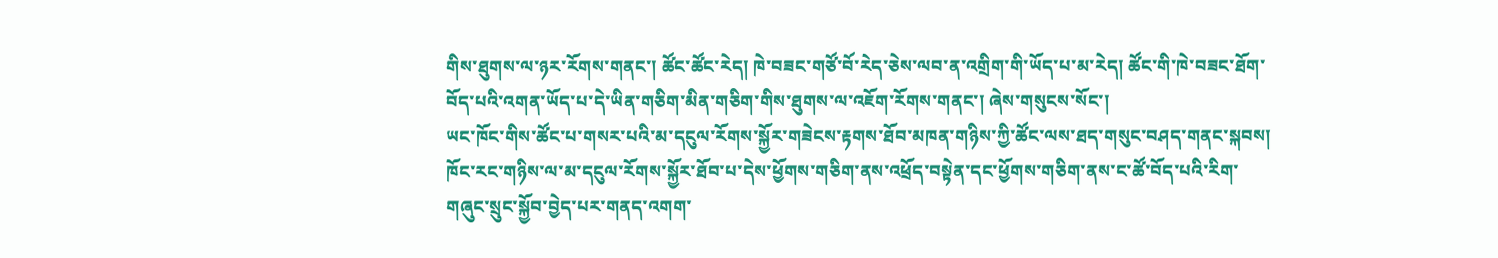གིས་ཐུགས་ལ་ཉར་རོགས་གནང་། ཚོང་ཚོང་རེད། ཁེ་བཟང་གཙོ་བོ་རེད་ཅེས་ལབ་ན་འགྲིག་གི་ཡོད་པ་མ་རེད། ཚོང་གི་ཁེ་བཟང་ཐོག་བོད་པའི་འགན་ཡོད་པ་དེ་ཡིན་གཅིག་མིན་གཅིག་གིས་ཐུགས་ལ་འཇོག་རོགས་གནང་། ཞེས་གསུངས་སོང་།
ཡང་ཁོང་གིས་ཚོང་པ་གསར་པའི་མ་དངུལ་རོགས་སྐྱོར་གཟེངས་རྟགས་ཐོབ་མཁན་གཉིས་ཀྱི་ཚོང་ལས་ཐད་གསུང་བཤད་གནང་སྐབས། ཁོང་རང་གཉིས་ལ་མ་དངུལ་རོགས་སྐྱོར་ཐོབ་པ་དེས་ཕྱོགས་གཅིག་ནས་འཕྲོད་བསྟེན་དང་ཕྱོགས་གཅིག་ནས་ང་ཚོ་བོད་པའི་རིག་གཞུང་སྲུང་སྐྱོབ་བྱེད་པར་གནད་འགག་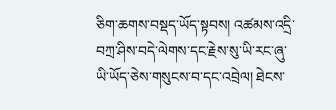ཅིག་ཆགས་བསྡད་ཡོད་སྟབས། འཚམས་འདྲི་བཀྲ་ཤིས་བདེ་ལེགས་དང་རྗེས་སུ་ཡི་རང་ཞུ་ཡི་ཡོད་ཅེས་གསུངས་བ་དང་འབྲེལ། ཐེངས་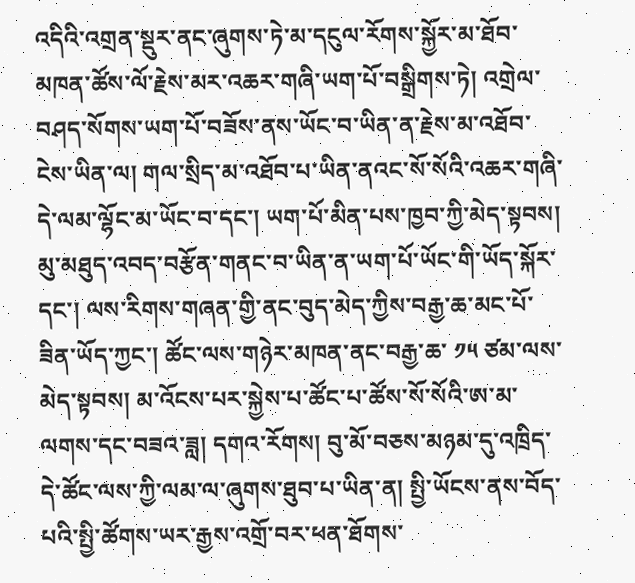འདིའི་འགྲན་སྡུར་ནང་ཞུགས་ཏེ་མ་དངུལ་རོགས་སྐྱོར་མ་ཐོབ་མཁན་ཚོས་ལོ་རྗེས་མར་འཆར་གཞི་ཡག་པོ་བསྒྲིགས་ཏེ། འགྲེལ་བཤད་སོགས་ཡག་པོ་བཟོས་ནས་ཡོང་བ་ཡིན་ན་རྗེས་མ་འཐོབ་ངེས་ཡིན་ལ། གལ་སྲིད་མ་འཐོབ་པ་ཡིན་ནའང་སོ་སོའི་འཆར་གཞི་དེ་ལམ་ལྷོང་མ་ཡོང་བ་དང་། ཡག་པོ་མིན་པས་ཁྱབ་ཀྱི་མེད་སྟབས། མུ་མཐུད་འབད་བརྩོན་གནང་བ་ཡིན་ན་ཡག་པོ་ཡོང་གི་ཡོད་སྐོར་དང་། ལས་རིགས་གཞན་གྱི་ནང་བུད་མེད་ཀྱིས་བརྒྱ་ཆ་མང་པོ་ཟིན་ཡོད་ཀྱང་། ཚོང་ལས་གཉེར་མཁན་ནང་བརྒྱ་ཆ་ ༡༥ ཙམ་ལས་མེད་སྟབས། མ་འོངས་པར་སྐྱེས་པ་ཚོང་པ་ཚོས་སོ་སོའི་ཨ་མ་ལགས་དང་བཟའ་ཟླ། དགའ་རོགས། བུ་མོ་བཅས་མཉམ་དུ་འཁྲིད་དེ་ཚོང་ལས་ཀྱི་ལམ་ལ་ཞུགས་ཐུབ་པ་ཡིན་ན། སྤྱི་ཡོངས་ནས་བོད་པའི་སྤྱི་ཚོགས་ཡར་རྒྱས་འགྲོ་བར་ཕན་ཐོགས་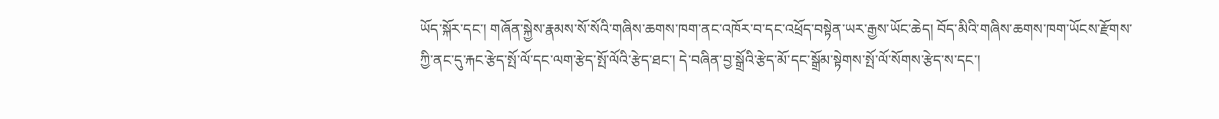ཡོད་སྐོར་དང་། གཞོན་སྐྱེས་རྣམས་སོ་སོའི་གཞིས་ཆགས་ཁག་ནང་འཁོར་བ་དང་འཕྲོད་བསྟེན་ཡར་རྒྱས་ཡོང་ཆེད། བོད་མིའི་གཞིས་ཆགས་ཁག་ཡོངས་རྫོགས་ཀྱི་ནང་དུ་རྐང་རྩེད་སྤོ་ལོ་དང་ལག་རྩེད་སྤོ་ལོའི་རྩེད་ཐང་། དེ་བཞིན་བྱ་སྒྲོའི་རྩེད་མོ་དང་སྒྲོམ་སྟེགས་སྤོ་ལོ་སོགས་རྩེད་ས་དང་།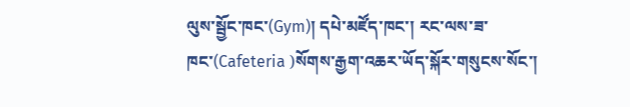ལུས་སྦྱོང་ཁང་(Gym)། དཔེ་མཛོད་ཁང་། རང་ལས་ཟ་ཁང་(Cafeteria )སོགས་རྒྱག་འཆར་ཡོད་སྐོར་གསུངས་སོང་།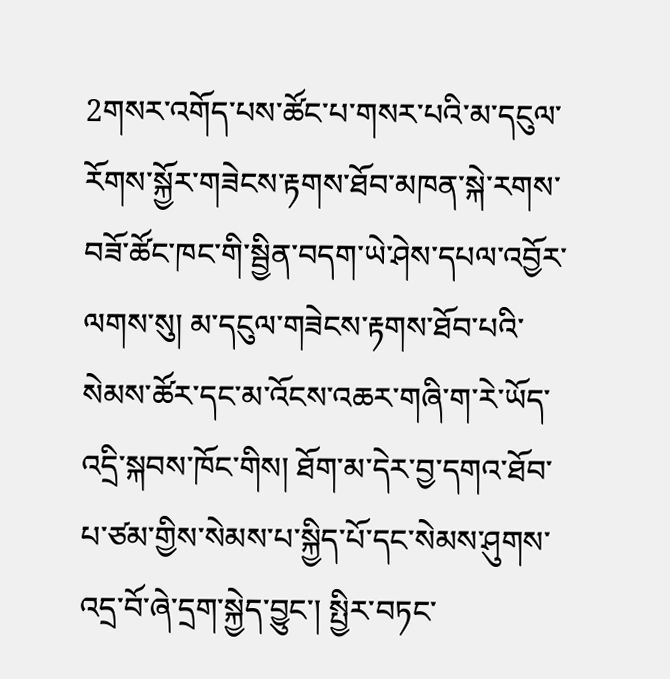2གསར་འགོད་པས་ཚོང་པ་གསར་པའི་མ་དངུལ་རོགས་སྐྱོར་གཟེངས་རྟགས་ཐོབ་མཁན་སྐེ་རགས་བཟོ་ཚོང་ཁང་གི་སྦྱིན་བདག་ཡེ་ཤེས་དཔལ་འབྱོར་ལགས་སུ། མ་དངུལ་གཟེངས་རྟགས་ཐོབ་པའི་སེམས་ཚོར་དང་མ་འོངས་འཆར་གཞི་ག་རེ་ཡོད་འདྲི་སྐབས་ཁོང་གིས། ཐོག་མ་དེར་བྱ་དགའ་ཐོབ་པ་ཙམ་གྱིས་སེམས་པ་སྐྱིད་པོ་དང་སེམས་ཤུགས་འདྲ་བོ་ཞེ་དྲག་སྐྱེད་བྱུང་། སྤྱིར་བཏང་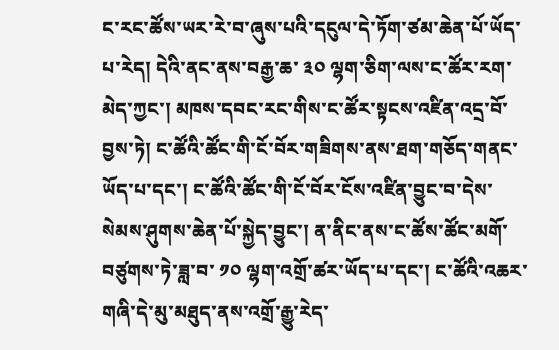ང་རང་ཚོས་ཡར་རེ་བ་ཞུས་པའི་དངུལ་དེ་ཏོག་ཙམ་ཆེན་པོ་ཡོད་པ་རེད། དེའི་ནང་ནས་བརྒྱ་ཆ་ ༣༠ ལྷག་ཅིག་ལས་ང་ཚོར་རག་མེད་ཀྱང་། མཁས་དབང་རང་གིས་ང་ཚོར་སྟངས་འཛིན་འདྲ་བོ་བྱས་ཏེ། ང་ཚོའི་ཚོང་གི་ངོ་བོར་གཟིགས་ནས་ཐག་གཅོད་གནང་ཡོད་པ་དང་། ང་ཚོའི་ཚོང་གི་ངོ་བོར་ངོས་འཛིན་བྱུང་བ་དེས་སེམས་ཤུགས་ཆེན་པོ་སྐྱེད་བྱུང་། ན་ནིང་ནས་ང་ཚོས་ཚོང་མགོ་བཙུགས་ཏེ་ཟླ་བ་ ༡༠ ལྷག་འགྲོ་ཚར་ཡོད་པ་དང་། ང་ཚོའི་འཆར་གཞི་དེ་མུ་མཐུད་ནས་འགྲོ་རྒྱུ་རེད་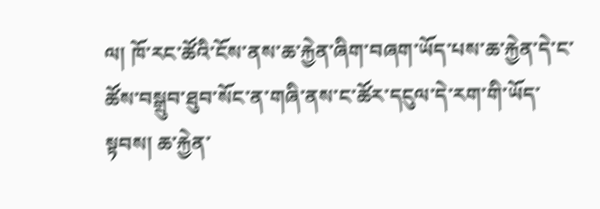ལ། ཁོ་རང་ཚོའི་ངོས་ནས་ཆ་རྐྱེན་ཞིག་བཞག་ཡོད་པས་ཆ་རྐྱེན་དེ་ང་ཚོས་བསྒྲུབ་ཐུབ་སོང་ན་གཞི་ནས་ང་ཚོར་དངུལ་དེ་རག་གི་ཡོད་སྟབས། ཆ་རྐྱེན་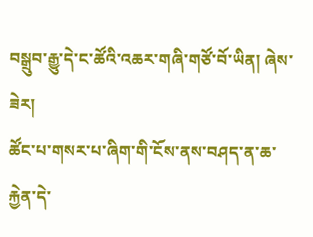བསྒྲུབ་རྒྱུ་དེ་ང་ཚོའི་འཆར་གཞི་གཙོ་བོ་ཡིན། ཞེས་ཟེར།
ཚོང་པ་གསར་པ་ཞིག་གི་ངོས་ནས་བཤད་ན་ཆ་རྐྱེན་དེ་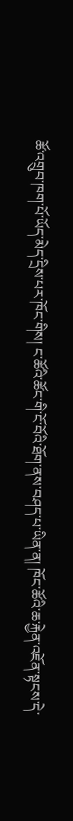ཚོ་འགྲུབ་ཁག་པོ་ཡོད་མེད་དྲིས་པར་ཁོང་གིས། ང་ཚོའི་ཚོང་གི་ངོ་བོའི་ཐོག་ནས་བཤད་པ་ཡིན་ན། ཁོང་ཚོའི་ཆ་རྐྱེན་འཇོན་སྟངས་དེ་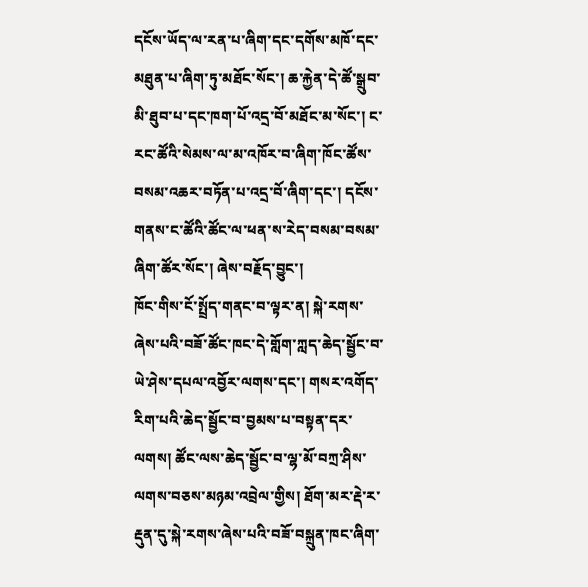དངོས་ཡོད་ལ་རན་པ་ཞིག་དང་དགོས་མཁོ་དང་མཐུན་པ་ཞིག་ཏུ་མཐོང་སོང་། ཆ་རྐྱེན་དེ་ཚོ་སྒྲུབ་མི་ཐུབ་པ་དང་ཁག་པོ་འདྲ་བོ་མཐོང་མ་སོང་། ང་རང་ཚོའི་སེམས་ལ་མ་འཁོར་བ་ཞིག་ཁོང་ཚོས་བསམ་འཆར་བཏོན་པ་འདྲ་བོ་ཞིག་དང་། དངོས་གནས་ང་ཚོའི་ཚོང་ལ་ཕན་ས་རེད་བསམ་བསམ་ཞིག་ཚོར་སོང་། ཞེས་བརྗོད་བྱུང་།
ཁོང་གིས་ངོ་སྤྲོད་གནང་བ་ལྟར་ན། སྐེ་རགས་ཞེས་པའི་བཟོ་ཚོང་ཁང་དེ་གློག་ཀླད་ཆེད་སྦྱོང་བ་ཡེ་ཤེས་དཔལ་འབྱོར་ལགས་དང་། གསར་འགོད་རིག་པའི་ཆེད་སྦྱོང་བ་བྱམས་པ་བསྟན་དར་ལགས། ཚོང་ལས་ཆེད་སྦྱོང་བ་ལྷ་མོ་བཀྲ་ཤིས་ལགས་བཅས་མཉམ་འབྲེལ་གྱིས། ཐོག་མར་རྡེ་ར་རྡུན་དུ་སྐེ་རགས་ཞེས་པའི་བཟོ་བསྐྲུན་ཁང་ཞིག་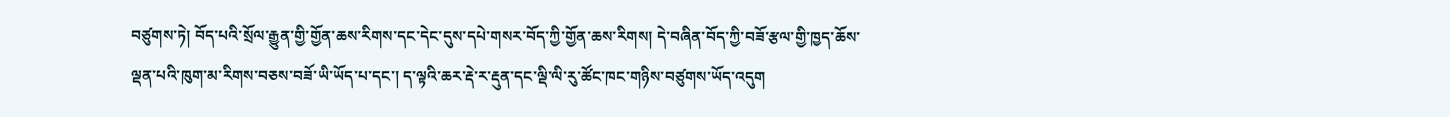བཙུགས་ཏེ། བོད་པའི་སྲོལ་རྒྱུན་གྱི་གྱོན་ཆས་རིགས་དང་དེང་དུས་དཔེ་གསར་བོད་ཀྱི་གྱོན་ཆས་རིགས། དེ་བཞིན་བོད་ཀྱི་བཟོ་རྩལ་གྱི་ཁྱད་ཆོས་ལྡན་པའི་ཁུག་མ་རིགས་བཅས་བཟོ་ཡི་ཡོད་པ་དང་། ད་ལྟའི་ཆར་རྡེ་ར་རྡུན་དང་ལྡི་ལི་རུ་ཚོང་ཁང་གཉིས་བཙུགས་ཡོད་འདུག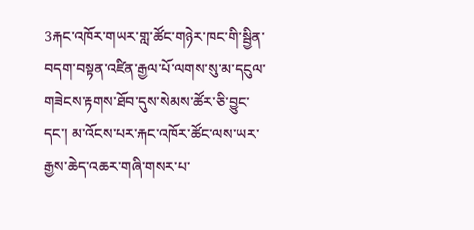3རྐང་འཁོར་གཡར་གླ་ཚོང་གཉེར་ཁང་གི་སྦྱིན་བདག་བསྟན་འཛིན་རྒྱལ་པོ་ལགས་སུ་མ་དངུལ་གཟེངས་རྟགས་ཐོབ་དུས་སེམས་ཚོར་ཅི་བྱུང་དང་། མ་འོངས་པར་རྐང་འཁོར་ཚོང་ལས་ཡར་རྒྱས་ཆེད་འཆར་གཞི་གསར་པ་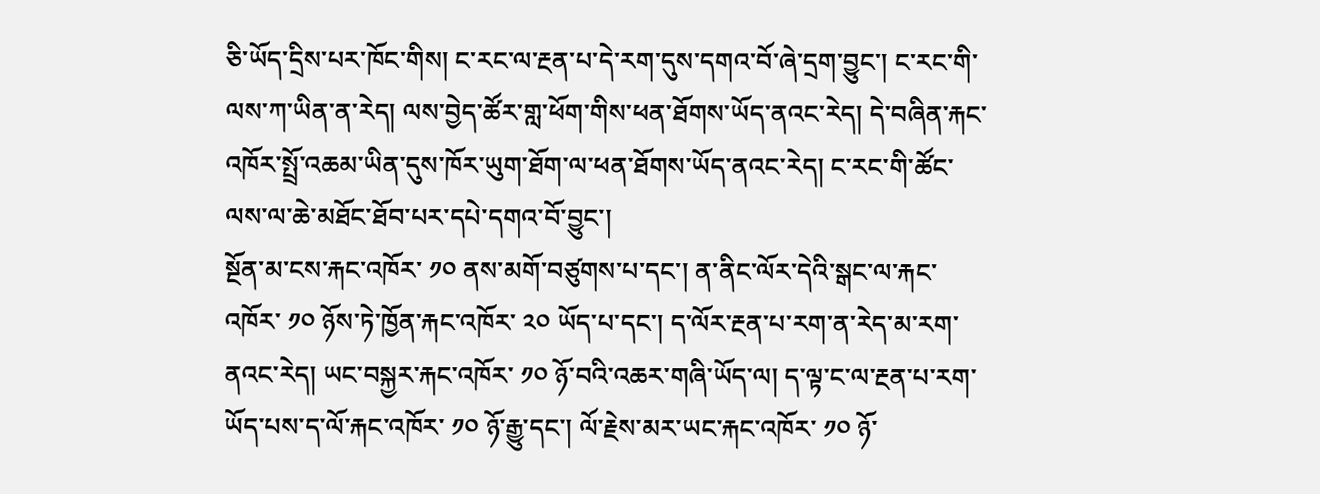ཅི་ཡོད་དྲིས་པར་ཁོང་གིས། ང་རང་ལ་རྔན་པ་དེ་རག་དུས་དགའ་བོ་ཞེ་དྲག་བྱུང་། ང་རང་གི་ལས་ཀ་ཡིན་ན་རེད། ལས་བྱེད་ཚོར་གླ་ཕོག་གིས་ཕན་ཐོགས་ཡོད་ནའང་རེད། དེ་བཞིན་རྐང་འཁོར་སྤྲོ་འཆམ་ཡིན་དུས་ཁོར་ཡུག་ཐོག་ལ་ཕན་ཐོགས་ཡོད་ནའང་རེད། ང་རང་གི་ཚོང་ལས་ལ་ཆེ་མཐོང་ཐོབ་པར་དཔེ་དགའ་བོ་བྱུང་།
སྔོན་མ་ངས་རྐང་འཁོར་ ༡༠ ནས་མགོ་བཙུགས་པ་དང་། ན་ནིང་ལོར་དེའི་སྒང་ལ་རྐང་འཁོར་ ༡༠ ཉོས་ཏེ་ཁྱོན་རྐང་འཁོར་ ༢༠ ཡོད་པ་དང་། ད་ལོར་རྔན་པ་རག་ན་རེད་མ་རག་ནའང་རེད། ཡང་བསྐྱར་རྐང་འཁོར་ ༡༠ ཉོ་བའི་འཆར་གཞི་ཡོད་ལ། ད་ལྟ་ང་ལ་རྔན་པ་རག་ཡོད་པས་ད་ལོ་རྐང་འཁོར་ ༡༠ ཉོ་རྒྱུ་དང་། ལོ་རྗེས་མར་ཡང་རྐང་འཁོར་ ༡༠ ཉོ་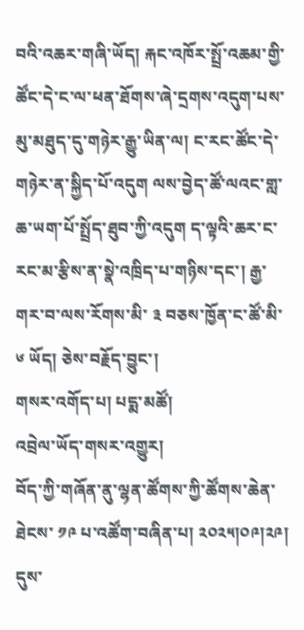བའི་འཆར་གཞི་ཡོད། རྐང་འཁོར་སྤྲོ་འཆམ་གྱི་ཚོང་དེ་ང་ལ་ཕན་ཐོགས་ཞེ་དྲགས་འདུག་པས་མུ་མཐུད་དུ་གཉེར་རྒྱུ་ཡིན་ལ། ང་རང་ཚོང་དེ་གཉེར་ན་སྐྱིད་པོ་འདུག ལས་བྱེད་ཚོ་ལའང་གླ་ཆ་ཡག་པོ་སྤྲོད་ཐུབ་ཀྱི་འདུག ད་ལྟའི་ཆར་ང་རང་མ་རྩིས་ན་སྣེ་འཁྲིད་པ་གཉིས་དང་། རྒྱ་གར་བ་ལས་རོགས་མི་ ༣ བཅས་ཁྱོན་ང་ཚོ་མི་ ༦ ཡོད། ཅེས་བརྗོད་བྱུང་།
གསར་འགོད་པ། པདྨ་མཚོ།
འབྲེལ་ཡོད་གསར་འགྱུར།
བོད་ཀྱི་གཞོན་ནུ་ལྷན་ཚོགས་ཀྱི་ཚོགས་ཆེན་ཐེངས་ ༡༩ པ་འཚོག་བཞིན་པ། ༢༠༢༥།༠༩།༢༩། དུས་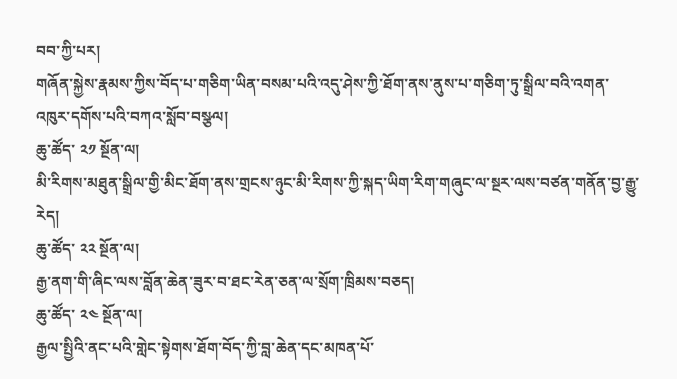བབ་ཀྱི་པར།
གཞོན་སྐྱེས་རྣམས་ཀྱིས་བོད་པ་གཅིག་ཡིན་བསམ་པའི་འདུ་ཤེས་ཀྱི་ཐོག་ནས་ནུས་པ་གཅིག་ཏུ་སྒྲིལ་བའི་འགན་འཁུར་དགོས་པའི་བཀའ་སློབ་བསྩལ།
ཆུ་ཚོད་ ༢༡ སྔོན་ལ།
མི་རིགས་མཐུན་སྒྲིལ་གྱི་མིང་ཐོག་ནས་གྲངས་ཉུང་མི་རིགས་ཀྱི་སྐད་ཡིག་རིག་གཞུང་ལ་སྔར་ལས་བཙན་གནོན་བྱ་རྒྱུ་རེད།
ཆུ་ཚོད་ ༢༢ སྔོན་ལ།
རྒྱ་ནག་གི་ཞིང་ལས་བློན་ཆེན་ཟུར་བ་ཐང་རེན་ཅན་ལ་སྲོག་ཁྲིམས་བཅད།
ཆུ་ཚོད་ ༢༤ སྔོན་ལ།
རྒྱལ་སྤྱིའི་ནང་པའི་གླེང་སྟེགས་ཐོག་བོད་ཀྱི་བླ་ཆེན་དང་མཁན་པོ་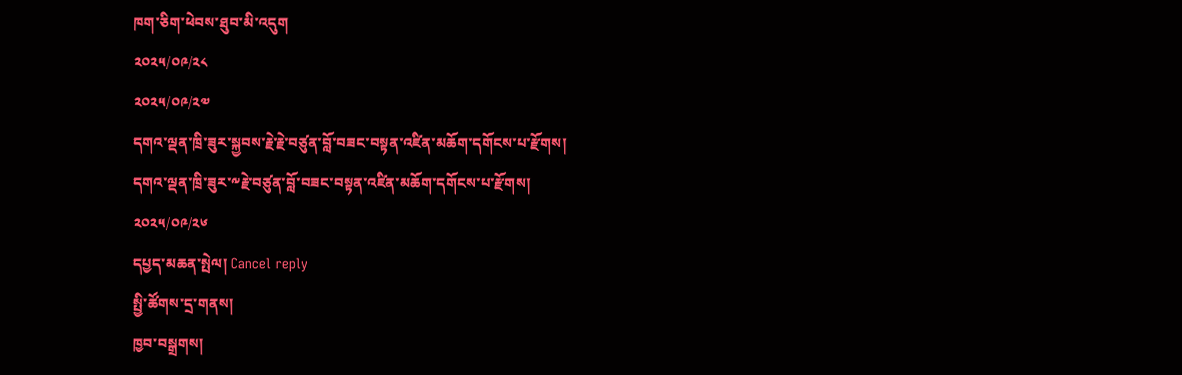ཁག་ཅིག་ཕེབས་ཐུབ་མི་འདུག
༢༠༢༥/༠༩/༢༨
༢༠༢༥/༠༩/༢༧
དགའ་ལྡན་ཁྲི་ཟུར་སྐྱབས་རྗེ་རྗེ་བཙུན་བློ་བཟང་བསྟན་འཛིན་མཆོག་དགོངས་པ་རྫོགས།
དགའ་ལྡན་ཁྲི་ཟུར་༸རྗེ་བཙུན་བློ་བཟང་བསྟན་འཛིན་མཆོག་དགོངས་པ་རྫོགས།
༢༠༢༥/༠༩/༢༦
དཔྱད་མཆན་སྤེལ། Cancel reply
སྤྱི་ཚོགས་དྲ་གནས།
ཁྱབ་བསྒྲགས།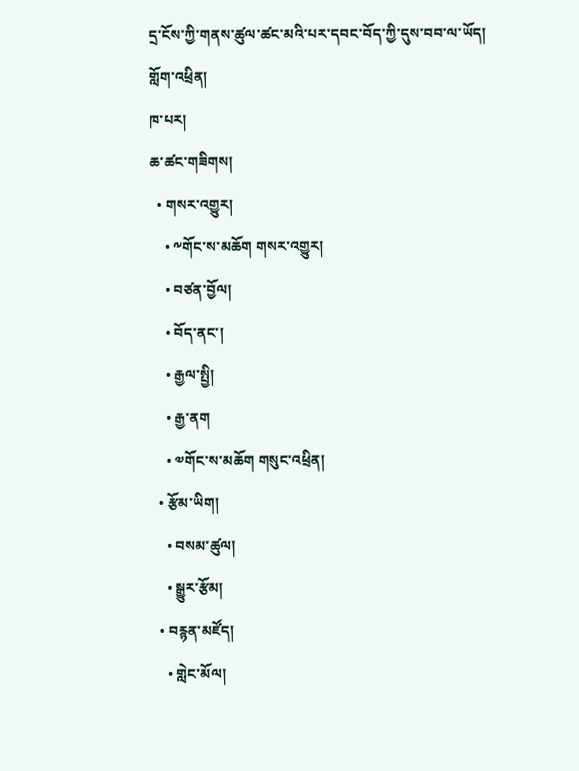དྲ་ངོས་ཀྱི་གནས་ཚུལ་ཚང་མའི་པར་དབང་བོད་ཀྱི་དུས་བབ་ལ་ཡོད།
གློག་འཕྲིན།
ཁ་པར།
ཆ་ཚང་གཟིགས།
  • གསར་འགྱུར།
    • ༸གོང་ས་མཆོག གསར་འགྱུར།
    • བཙན་བྱོལ།
    • བོད་ནང་།
    • རྒྱལ་སྤྱི།
    • རྒྱ་ནག
    • ༧གོང་ས་མཆོག གསུང་འཕྲིན།
  • རྩོམ་ཡིག།
    • བསམ་ཚུལ།
    • སྒྱུར་རྩོམ།
  • བརྙན་མཛོད།
    • གླེང་མོལ།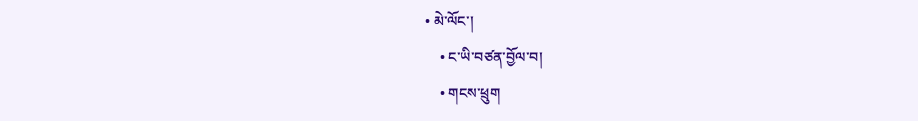• མེ་ལོང་།
    • ང་ཡི་བཙན་བྱོལ་བ།
    • གངས་ཕྲུག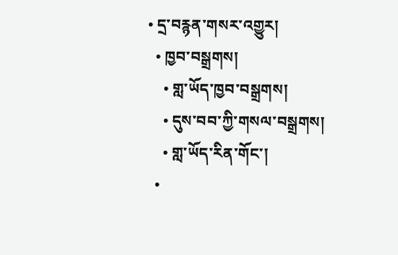• དྲ་བརྙན་གསར་འགྱུར།
  • ཁྱབ་བསྒྲགས།
    • གླ་ཡོད་ཁྱབ་བསྒྲགས།
    • དུས་བབ་ཀྱི་གསལ་བསྒྲགས།
    • གླ་ཡོད་རིན་གོང་།
  •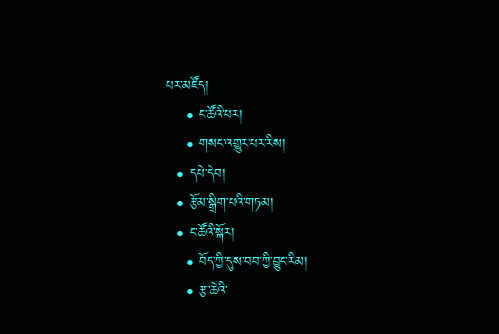པར་མཛོད།
    • ང་ཚོའི་པར།
    • གསང་འགྱུར་པར་རིས།
  • དཔེ་དེབ།
  • རྩོམ་སྒྲིག་པའི་གཏམ།
  • ང་ཚོའི་སྐོར།
    • བོད་ཀྱི་དུས་བབ་ཀྱི་བྱུང་རིམ།
    • རྩ་ཆེའི་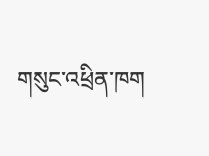གསུང་འཕྲིན་ཁག